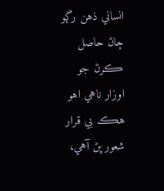انساني ذهن رڳو ڄاڻ حاصل ڪرڻ جو اوزار ناهي اهو هڪ بي قرار شعور پڻ آهي،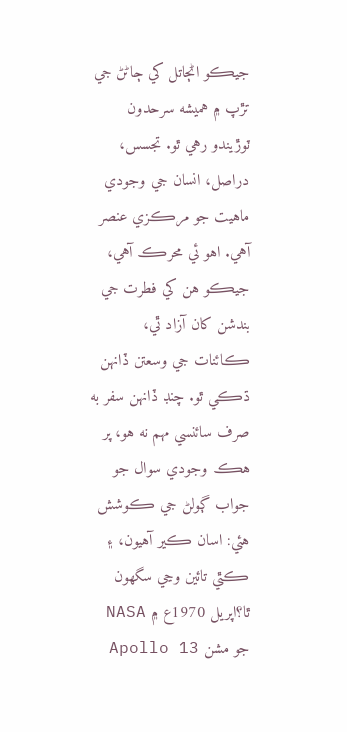جيڪو اڻڄاتل کي ڄاڻڻ جي تڙپ ۾ هميشه سرحدون ٽوڙيندو رهي ٿو. تجسس، دراصل، انسان جي وجودي ماهيت جو مرڪزي عنصر آهي. اهو ئي محرڪ آهي، جيڪو هن کي فطرت جي بندشن کان آزاد ٿي، ڪائنات جي وسعتن ڏانهن ڌڪي ٿو. چنڊ ڏانهن سفر به صرف سائنسي مهم نه هو، پر هڪ وجودي سوال جو جواب ڳولڻ جي ڪوشش هئي: اسان ڪير آهيون، ۽ ڪٿي تائين وڃي سگهون ٿا؟اپريل 1970ع ۾ NASA جو مشن Apollo 13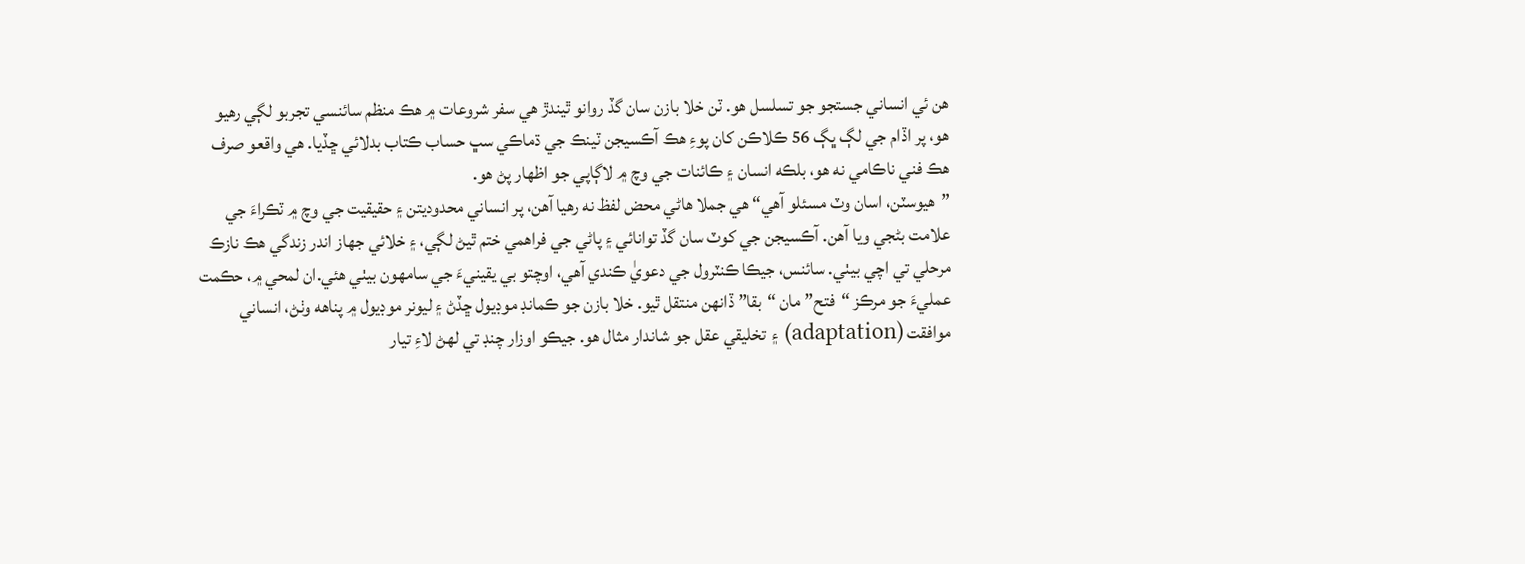هن ئي انساني جستجو جو تسلسل هو. ٽن خلا بازن سان گڏ روانو ٿيندڙ هي سفر شروعات ۾ هڪ منظم سائنسي تجربو لڳي رهيو هو، پر اڏام جي لڳ ڀڳ 56 ڪلاڪن کان پوءِ هڪ آڪسيجن ٽينڪ جي ڌماڪي سڀ حساب ڪتاب بدلائي ڇڏيا. هي واقعو صرف هڪ فني ناڪامي نه هو، بلڪه انسان ۽ ڪائنات جي وچ ۾ لاڳاپي جو اظهار پڻ هو.
”هيوسٽن، اسان وٽ مسئلو آهي“ هي جملا هاڻي محض لفظ نه رهيا آهن، پر انساني محدوديتن ۽ حقيقيت جي وچ ۾ ٽڪراءَ جي علامت بڻجي ويا آهن. آڪسيجن جي کوٽ سان گڏ توانائي ۽ پاڻي جي فراهمي ختم ٿيڻ لڳي، ۽ خلائي جهاز اندر زندگي هڪ نازڪ مرحلي تي اچي بيٺي. سائنس، جيڪا ڪنٽرول جي دعويٰ ڪندي آهي، اوچتو بي يقينيءَ جي سامهون بيٺي هئي.ان لمحي ۾، حڪمت عمليءَ جو مرڪز “فتح” مان “بقا” ڏانهن منتقل ٿيو. خلا بازن جو ڪمانڊ موڊيول ڇڏڻ ۽ ليونر موڊيول ۾ پناهه وٺڻ، انساني موافقت (adaptation) ۽ تخليقي عقل جو شاندار مثال هو. جيڪو اوزار چنڊ تي لهڻ لاءِ تيار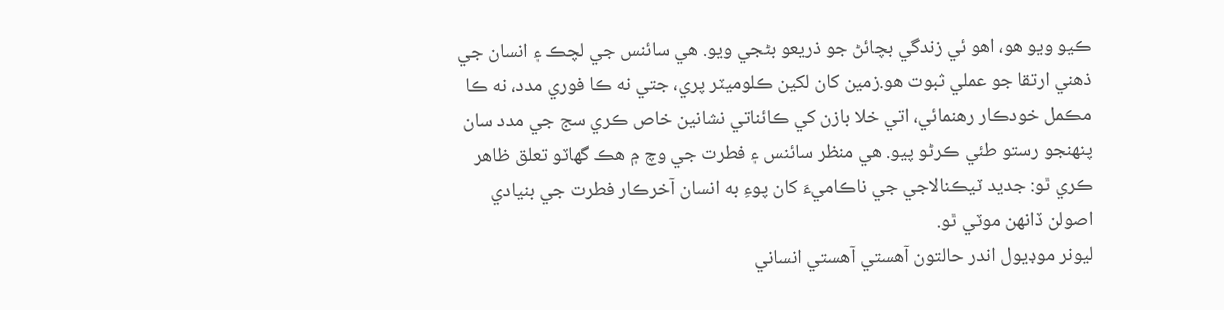ڪيو ويو هو، اهو ئي زندگي بچائڻ جو ذريعو بڻجي ويو. هي سائنس جي لچڪ ۽ انسان جي ذهني ارتقا جو عملي ثبوت هو.زمين کان لکين ڪلوميٽر پري، جتي نه ڪا فوري مدد، نه ڪا مڪمل خودڪار رهنمائي، اتي خلا بازن کي ڪائناتي نشانين خاص ڪري سج جي مدد سان پنهنجو رستو طئي ڪرڻو پيو. هي منظر سائنس ۽ فطرت جي وچ ۾ هڪ گهاٽو تعلق ظاهر ڪري ٿو: جديد ٽيڪنالاجي جي ناڪاميءَ کان پوءِ به انسان آخرڪار فطرت جي بنيادي اصولن ڏانهن موٽي ٿو.
ليونر موڊيول اندر حالتون آهستي آهستي انساني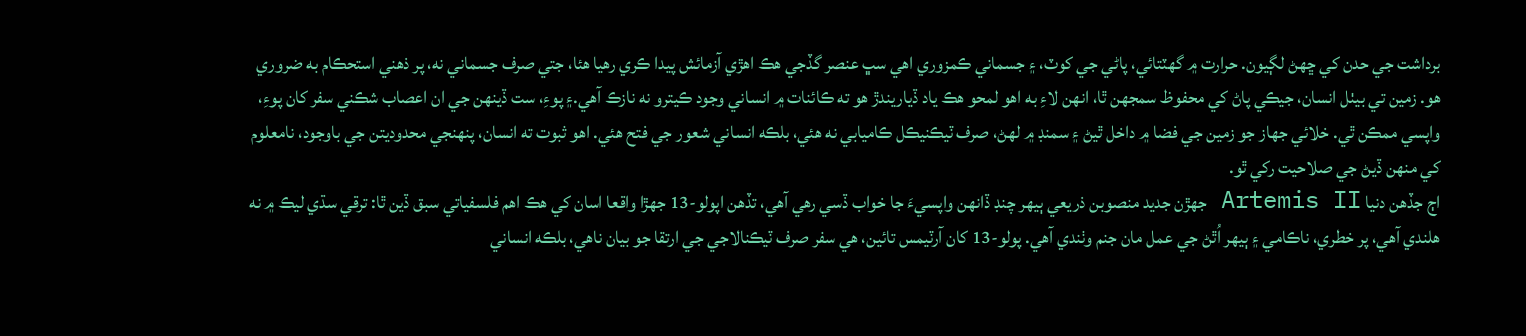برداشت جي حدن کي ڇهڻ لڳيون. حرارت ۾ گهٽتائي، پاڻي جي کوٽ، ۽ جسماني ڪمزوري اهي سڀ عنصر گڏجي هڪ اهڙي آزمائش پيدا ڪري رهيا هئا، جتي صرف جسماني نه، پر ذهني استحڪام به ضروري هو. زمين تي بيٺل انسان، جيڪي پاڻ کي محفوظ سمجهن ٿا، انهن لاءِ به اهو لمحو هڪ ياد ڏياريندڙ هو ته ڪائنات ۾ انساني وجود ڪيترو نه نازڪ آهي.۽ پوءِ، ست ڏينهن جي ان اعصاب شڪني سفر کان پوءِ، واپسي ممڪن ٿي. خلائي جهاز جو زمين جي فضا ۾ داخل ٿيڻ ۽ سمنڊ ۾ لهڻ، صرف ٽيڪنيڪل ڪاميابي نه هئي، بلڪه انساني شعور جي فتح هئي. اهو ثبوت ته انسان، پنهنجي محدوديتن جي باوجود، نامعلوم کي منهن ڏيڻ جي صلاحيت رکي ٿو.
اڄ جڏهن دنيا Artemis II جهڙن جديد منصوبن ذريعي ٻيهر چنڊ ڏانهن واپسيءَ جا خواب ڏسي رهي آهي، تڏهن اپولو-13 جهڙا واقعا اسان کي هڪ اهم فلسفياتي سبق ڏين ٿا: ترقي سڌي ليڪ ۾ نه هلندي آهي، پر خطري، ناڪامي ۽ ٻيهر اُٿڻ جي عمل مان جنم وٺندي آهي. پولو-13 کان آرٽيمس تائين، هي سفر صرف ٽيڪنالاجي جي ارتقا جو بيان ناهي، بلڪه انساني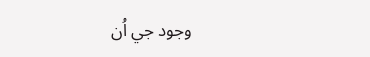وجود جي اُن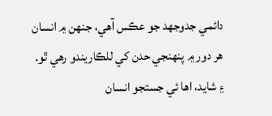دائمي جدوجهد جو عڪس آهي، جنهن ۾ انسان هر دور ۾ پنهنجي حدن کي للڪاريندو رهي ٿو. ۽ شايد، اها ئي جستجو انسان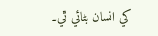کي انسان بڻائي ٿي۔